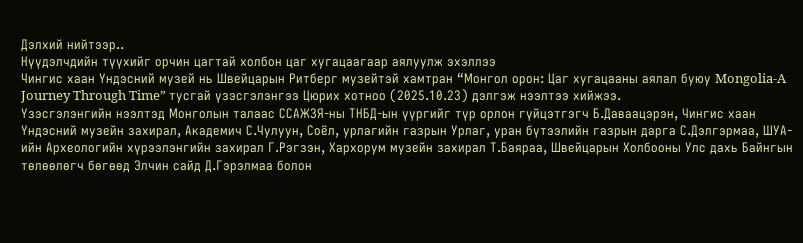Дэлхий нийтээр..
Нүүдэлчдийн түүхийг орчин цагтай холбон цаг хугацаагаар аялуулж эхэллээ
Чингис хаан Үндэсний музей нь Швейцарын Ритберг музейтэй хамтран “Монгол орон: Цаг хугацааны аялал буюу Mongolia-A Journey Through Time” тусгай үзэсгэлэнгээ Цюрих хотноо (2025.10.23) дэлгэж нээлтээ хийжээ.
Үзэсгэлэнгийн нээлтэд Монголын талаас ССАЖЗЯ-ны ТНБД-ын үүргийг түр орлон гүйцэтгэгч Б.Даваацэрэн, Чингис хаан Үндэсний музейн захирал, Академич С.Чулуун, Соёл, урлагийн газрын Урлаг, уран бүтээлийн газрын дарга С.Дэлгэрмаа, ШУА-ийн Археологийн хүрээлэнгийн захирал Г.Рэгзэн, Хархорум музейн захирал Т.Баяраа, Швейцарын Холбооны Улс дахь Байнгын төлөөлөгч бөгөөд Элчин сайд Д.Гэрэлмаа болон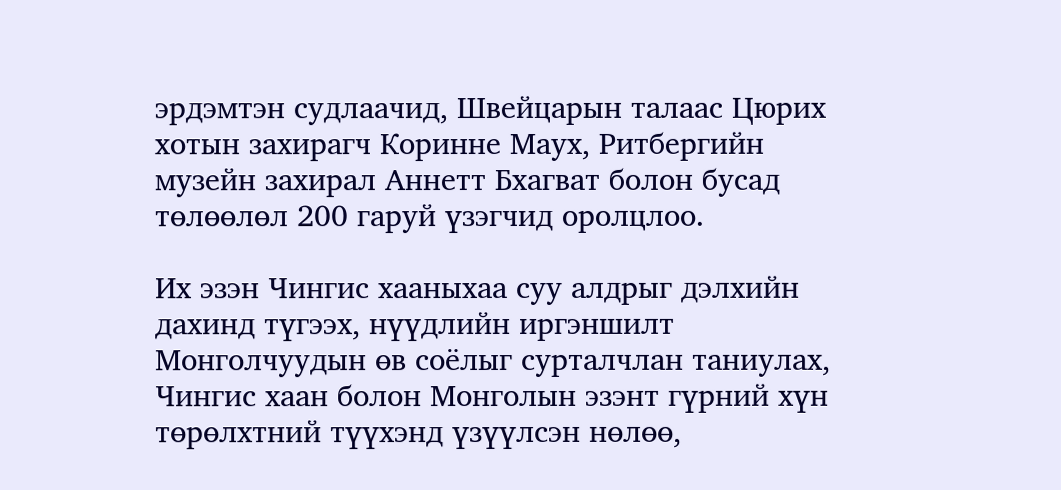эрдэмтэн судлаачид, Швейцарын талаас Цюрих хотын захирагч Коринне Маух, Ритбергийн музейн захирал Aннетт Бхагват болон бусад төлөөлөл 200 гаруй үзэгчид оролцлоо.

Их эзэн Чингис хааныхаа суу алдрыг дэлхийн дахинд түгээх, нүүдлийн иргэншилт Монголчуудын өв соёлыг сурталчлан таниулах, Чингис хаан болон Монголын эзэнт гүрний хүн төрөлхтний түүхэнд үзүүлсэн нөлөө,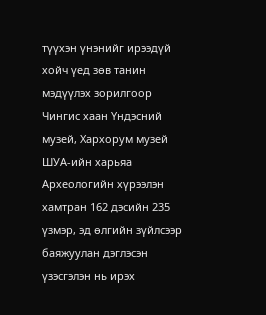түүхэн үнэнийг ирээдүй хойч үед зөв танин мэдүүлэх зорилгоор Чингис хаан Үндэсний музей, Хархорум музей ШУА-ийн харьяа Археологийн хүрээлэн хамтран 162 дэсийн 235 үзмэр, эд өлгийн зүйлсээр баяжуулан дэглэсэн үзэсгэлэн нь ирэх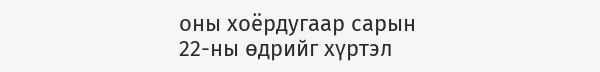оны хоёрдугаар сарын 22-ны өдрийг хүртэл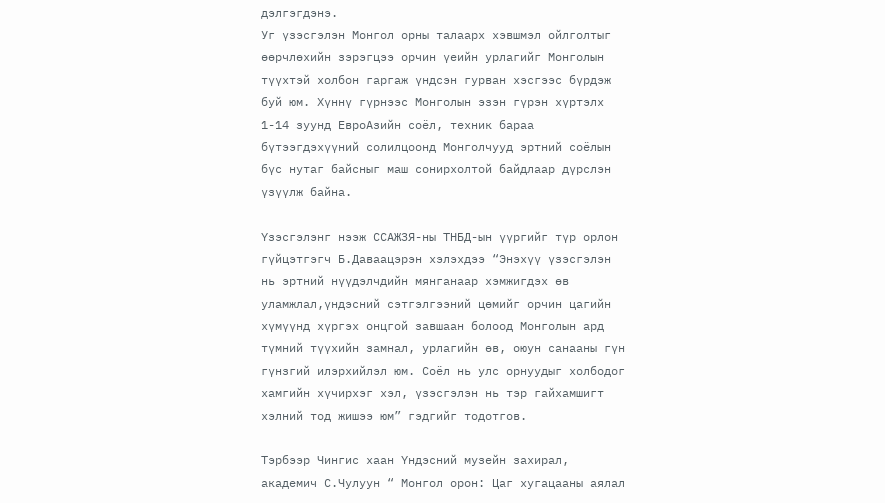дэлгэгдэнэ.
Уг үзэсгэлэн Монгол орны талаарх хэвшмэл ойлголтыг өөрчлөхийн зэрэгцээ орчин үеийн урлагийг Монголын түүхтэй холбон гаргаж үндсэн гурван хэсгээс бүрдэж буй юм. Хүннү гүрнээс Монголын эзэн гүрэн хүртэлх 1-14 зуунд ЕвроАзийн соёл, техник бараа бүтээгдэхүүний солилцоонд Монголчууд эртний соёлын бүс нутаг байсныг маш сонирхолтой байдлаар дүрслэн үзүүлж байна.

Үзэсгэлэнг нээж ССАЖЗЯ-ны ТНБД-ын үүргийг түр орлон гүйцэтгэгч Б.Даваацэрэн хэлэхдээ “Энэхүү үзэсгэлэн нь эртний нүүдэлчдийн мянганаар хэмжигдэх өв уламжлал,үндэсний сэтгэлгээний цөмийг орчин цагийн хүмүүнд хүргэх онцгой завшаан болоод Монголын ард түмний түүхийн замнал, урлагийн өв, оюун санааны гүн гүнзгий илэрхийлэл юм. Соёл нь улс орнуудыг холбодог хамгийн хүчирхэг хэл, үзэсгэлэн нь тэр гайхамшигт хэлний тод жишээ юм” гэдгийг тодотгов.

Тэрбээр Чингис хаан Үндэсний музейн захирал, академич С.Чулуун “ Монгол орон: Цаг хугацааны аялал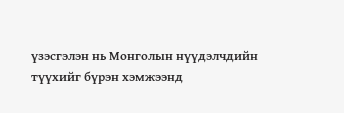үзэсгэлэн нь Монголын нүүдэлчдийн түүхийг бүрэн хэмжээнд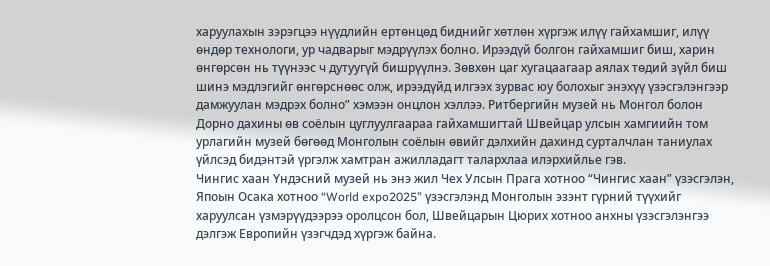харуулахын зэрэгцээ нүүдлийн ертөнцөд биднийг хөтлөн хүргэж илүү гайхамшиг, илүү өндөр технологи, ур чадварыг мэдрүүлэх болно. Ирээдүй болгон гайхамшиг биш, харин өнгөрсөн нь түүнээс ч дутуугүй бишрүүлнэ. Зөвхөн цаг хугацаагаар аялах төдий зүйл биш шинэ мэдлэгийг өнгөрснөөс олж, ирээдүйд илгээх зурвас юу болохыг энэхүү үзэсгэлэнгээр дамжуулан мэдрэх болно” хэмээн онцлон хэллээ. Ритбергийн музей нь Монгол болон Дорно дахины өв соёлын цуглуулгаараа гайхамшигтай Швейцар улсын хамгиийн том урлагийн музей бөгөөд Монголын соёлын өвийг дэлхийн дахинд сурталчлан таниулах үйлсэд бидэнтэй үргэлж хамтран ажилладагт талархлаа илэрхийлье гэв.
Чингис хаан Үндэсний музей нь энэ жил Чех Улсын Прага хотноо “Чингис хаан” үзэсгэлэн, Япоын Осака хотноо “World expo2025” үзэсгэлэнд Монголын эзэнт гүрний түүхийг харуулсан үзмэрүүдээрээ оролцсон бол, Швейцарын Цюрих хотноо анхны үзэсгэлэнгээ дэлгэж Европийн үзэгчдэд хүргэж байна.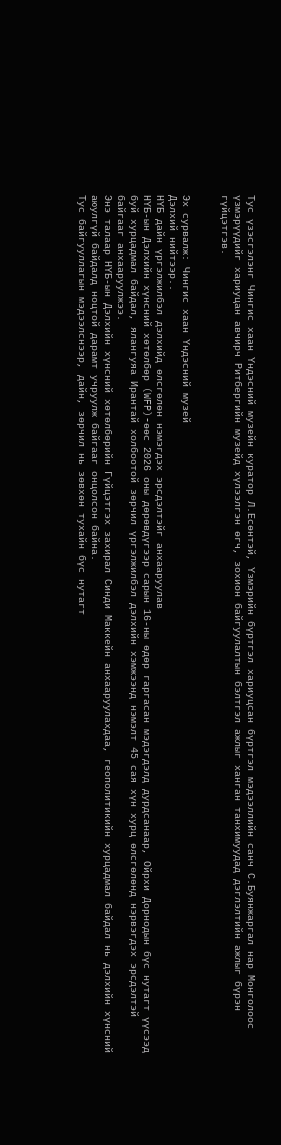Тус үзэсгэлэнг Чингис хаан Үндэсний музейн куратор Л.Есөнтэй, Үзмэрийн бүртгэл хариуцсан бүртгэл мэдээллийн санч С.Буянжаргал нар Монголоос үзмэрүүдийг хариуцан авчирч Ритбергийн музейд хүлээлгэн өгч, зохион байгуулалтын бэлтгэл ажлыг ханган танхимуудад дэглэлтийн ажлыг бүрэн гүйцэтгэв.


Эх сурвалж: Чингис хаан Үндэсний музей
Дэлхий нийтээр..
НҮБ дайн үргэлжилбэл дэлхийд өлсгөлөн нэмэгдэх эрсдэлтэйг анхааруулав
НҮБ-ын Дэлхийн хүнсний хөтөлбөр (WFP)-өөс 2026 оны дөрөвдүгээр сарын 16-ны өдөр гаргасан мэдэгдэлд дурдсанаар, Ойрхи Дорнодын бүс нутагт үүсээд буй хурцадмал байдал, ялангуяа Ирантай холбоотой зөрчил үргэлжилбэл дэлхийн хэмжээнд нэмэлт 45 сая хүн хурц өлсгөлөнд нэрвэгдэх эрсдэлтэй байгааг анхааруулжээ.
Энэ талаар НҮБ-ын Дэлхийн хүнсний хөтөлбөрийн Гүйцэтгэх захирал Синди Маккейн анхааруулахдаа, геополитикийн хурцадмал байдал нь дэлхийн хүнсний аюулгүй байдалд ноцтой дарамт учруулж байгааг онцолсон байна.
Тус байгууллагын мэдээлснээр, дайн, зөрчил нь зөвхөн тухайн бүс нутагт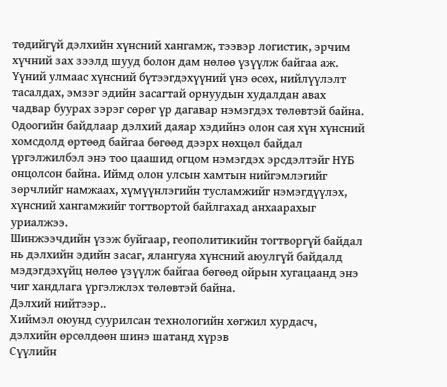төдийгүй дэлхийн хүнсний хангамж, тээвэр логистик, эрчим хүчний зах зээлд шууд болон дам нөлөө үзүүлж байгаа аж. Үүний улмаас хүнсний бүтээгдэхүүний үнэ өсөх, нийлүүлэлт тасалдах, эмзэг эдийн засагтай орнуудын худалдан авах чадвар буурах зэрэг сөрөг үр дагавар нэмэгдэх төлөвтэй байна.
Одоогийн байдлаар дэлхий даяар хэдийнэ олон сая хүн хүнсний хомсдолд өртөөд байгаа бөгөөд дээрх нөхцөл байдал үргэлжилбэл энэ тоо цаашид огцом нэмэгдэх эрсдэлтэйг НҮБ онцолсон байна. Иймд олон улсын хамтын нийгэмлэгийг зөрчлийг намжаах, хүмүүнлэгийн тусламжийг нэмэгдүүлэх, хүнсний хангамжийг тогтвортой байлгахад анхаарахыг уриалжээ.
Шинжээчдийн үзэж буйгаар, геополитикийн тогтворгүй байдал нь дэлхийн эдийн засаг, ялангуяа хүнсний аюулгүй байдалд мэдэгдэхүйц нөлөө үзүүлж байгаа бөгөөд ойрын хугацаанд энэ чиг хандлага үргэлжлэх төлөвтэй байна.
Дэлхий нийтээр..
Хиймэл оюунд суурилсан технологийн хөгжил хурдасч, дэлхийн өрсөлдөөн шинэ шатанд хүрэв
Сүүлийн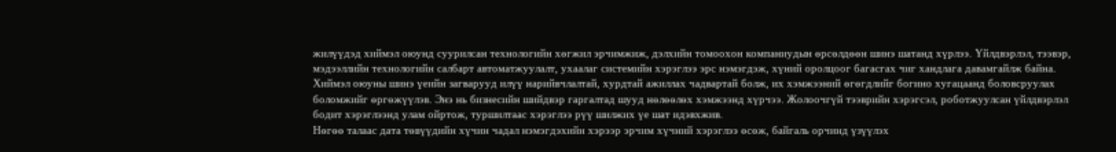жилүүдэд хиймэл оюунд суурилсан технологийн хөгжил эрчимжиж, дэлхийн томоохон компаниудын өрсөлдөөн шинэ шатанд хүрлээ. Үйлдвэрлэл, тээвэр, мэдээллийн технологийн салбарт автоматжуулалт, ухаалаг системийн хэрэглээ эрс нэмэгдэж, хүний оролцоог багасгах чиг хандлага давамгайлж байна.
Хиймэл оюуны шинэ үеийн загварууд илүү нарийвчлалтай, хурдтай ажиллах чадвартай болж, их хэмжээний өгөгдлийг богино хугацаанд боловсруулах боломжийг өргөжүүлэв. Энэ нь бизнесийн шийдвэр гаргалтад шууд нөлөөлөх хэмжээнд хүрчээ. Жолоочгүй тээврийн хэрэгсэл, роботжуулсан үйлдвэрлэл бодит хэрэглээнд улам ойртож, туршилтаас хэрэглээ рүү шилжих үе шат идэвхжив.
Нөгөө талаас дата төвүүдийн хүчин чадал нэмэгдэхийн хэрээр эрчим хүчний хэрэглээ өсөж, байгаль орчинд үзүүлэх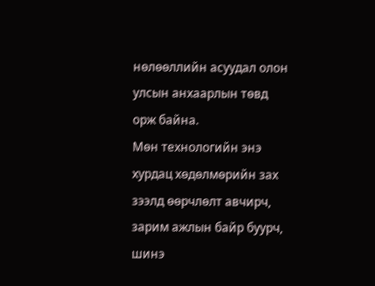нөлөөллийн асуудал олон улсын анхаарлын төвд орж байна.
Мөн технологийн энэ хурдац хөдөлмөрийн зах зээлд өөрчлөлт авчирч, зарим ажлын байр буурч, шинэ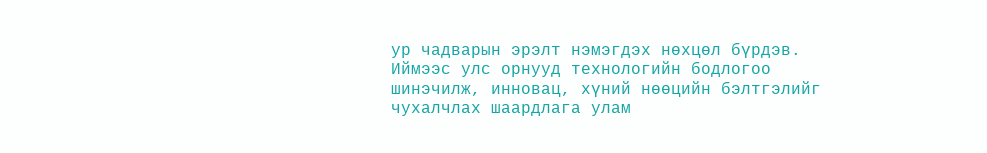ур чадварын эрэлт нэмэгдэх нөхцөл бүрдэв.
Иймээс улс орнууд технологийн бодлогоо шинэчилж, инновац, хүний нөөцийн бэлтгэлийг чухалчлах шаардлага улам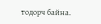тодорч байна.